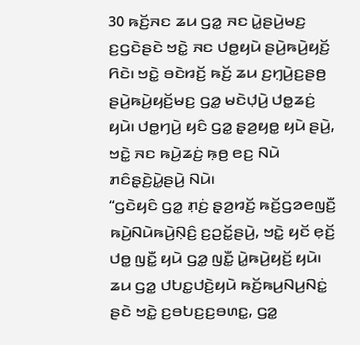30 ꤒꤢꤩ꤬ꤏꤢ ꤘꤣ ꤞꤤ꤭ ꤏꤢ ꤣꤧ꤭ꤔꤣꤧ꤬ꤗꤢ꤬ ꤢ꤬ꤞꤢꤧꤔꤢꤧ ꤠꤢꤧ꤭ ꤏꤢ ꤓꤥ꤭ꤟꤣꤧ ꤔꤣꤧ꤬ꤒꤣꤧ꤬ꤟꤢꤩ꤬ ꤖꤢꤧ꤯ ꤠꤢꤧ꤭ ꤋꤢꤧꤙꤢꤩ꤬ ꤒꤢꤩ꤬ ꤘꤣ ꤢ꤬ꤚ꤫ꤣꤧ꤬ꤢ꤬ꤔꤥ꤬ ꤔꤣꤧ꤬ꤒꤣꤧ꤬ꤟꤢꤩ꤬ꤗꤢ꤬ ꤞꤤ꤭ ꤗꤢꤧꤓ꤫ꤣꤧ꤬ ꤓꤥ꤭ꤘꤢꤦ꤬ ꤟꤣꤧ꤯ ꤓꤥ꤭ꤚꤣꤧ꤬ ꤟꤢꤨ ꤞꤤ꤭ ꤔ꤫ꤤ꤬ꤟꤥ꤭ ꤟꤣꤧ ꤔꤣꤧ꤬, ꤠꤢꤧ꤭ ꤏꤢ ꤒꤣꤧ꤬ꤘꤢꤦ꤬ ꤒ꤫ꤥ꤬ ꤕꤢ꤬ ꤡꤣꤧ ꤊꤢꤨꤔ꤫ꤢꤧ꤬ꤣꤧ꤭ꤔꤣꤧ꤬ ꤡꤣꤧ꤯
“ꤞꤢꤧꤟꤢꤨ ꤞꤤ꤭ ꤊ꤫ꤢꤦ꤬ ꤔ꤫ꤤ꤬ꤙꤢꤩ꤬ ꤒꤢꤩ꤬ꤞꤤꤕꤜꤢꤪ꤬ ꤒꤣꤧ꤬ꤡꤣꤧꤒꤣꤧ꤬ꤡ꤫ꤢꤨ꤬ ꤢ꤬ꤑꤢꤩ꤭ꤔꤣꤧ꤬, ꤠꤢꤧ꤭ ꤟꤢꤩ ꤕ꤫ꤢꤩ꤬ ꤓꤥ꤭ ꤜꤢꤪ꤭ ꤟꤣꤧ ꤞꤤ꤭ ꤜꤢꤪ꤭ ꤣꤧ꤭ꤒꤣꤧ꤬ꤟꤢꤩ꤬ ꤟꤣꤧ꤯ ꤘꤣ ꤞꤤ꤭ ꤓꤝꤢ꤭ꤓꤢꤧ꤬ꤟꤣꤧ ꤒꤢꤩ꤬ꤒꤣ꤬ꤡꤣ꤬ꤡꤢꤦ꤭ ꤔꤢꤧ ꤠꤢꤧ꤭ ꤢ꤬ꤋꤝꤢ꤬ꤢ꤬ꤋꤛꤢ꤭, ꤞꤤ꤭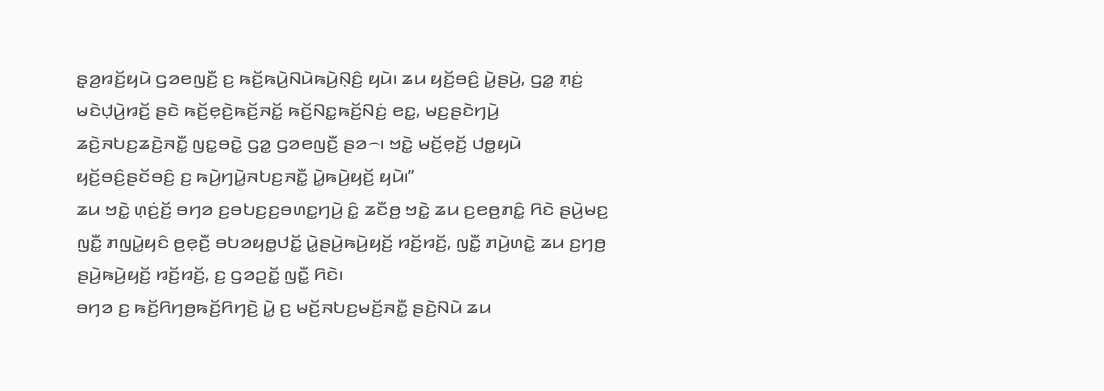ꤔ꤫ꤤ꤬ꤙꤢꤩ꤬ꤟꤣꤧ ꤞꤤꤕꤜꤢꤪ꤬ ꤢ꤬ ꤒꤢꤩ꤬ꤒꤣꤧ꤬ꤡꤣꤧꤒꤣꤧ꤬ꤡ꤫ꤢꤨ꤬ ꤟꤣꤧ꤯ ꤘꤣ ꤟꤢꤩ꤬ꤋꤢꤨ꤬ ꤣꤧ꤭ꤔꤣꤧ꤬, ꤞꤤ꤭ ꤊ꤫ꤢꤦ꤬ ꤗꤢꤧꤓ꤫ꤣꤧ꤬ꤙꤢꤩ꤬ ꤔꤢꤧ ꤒꤢꤩ꤬ꤕ꤫ꤢꤧ꤬ꤒꤢꤩ꤬ꤏꤢꤩ꤭ ꤒꤢꤩ꤬ꤡꤢ꤭ꤒꤢꤩ꤬ꤡꤢꤦ꤬ ꤕꤢ꤭, ꤗꤢ꤬ꤔꤢꤧꤚꤣꤧ꤬ ꤘꤢꤧ꤬ꤏꤝꤢ꤬ꤘꤢꤧ꤬ꤏꤢꤪ꤭ ꤜꤢ꤭ꤋꤢꤧ꤭ ꤞꤤ꤭ ꤞꤤꤕꤜꤢꤪ꤬ ꤔꤤ꤮꤯ ꤠꤢꤧ꤭ ꤗꤢꤩ꤬ꤕ꤫ꤢꤩ꤬ ꤓꤥ꤭ꤟꤣꤧ ꤟꤢꤩ꤬ꤋꤢꤨ꤬ꤔꤢꤩꤋꤢꤨ꤬ ꤢ꤬ ꤒꤣꤧ꤬ꤚꤣꤧ꤭ꤏꤝꤢ꤬ꤏꤢꤪ꤭ ꤣꤧ꤭ꤒꤣꤧ꤬ꤟꤢꤩ꤬ ꤟꤣꤧ꤯”
ꤘꤣ ꤠꤢꤧ꤭ ꤛ꤫ꤢꤦ꤬ꤢꤩ꤬ ꤋꤚꤤ ꤢ꤬ꤋꤝꤢ꤬ꤢ꤬ꤋꤛꤢ꤭ꤚꤣꤧ꤬ ꤢꤨ꤭ ꤘꤢꤪꤥ꤬ ꤠꤢꤧ꤭ ꤘꤣ ꤢ꤬ꤕꤥ꤬ꤊꤢꤨ꤭ ꤖꤢꤧ ꤔꤣꤧ꤬ꤗꤢ꤬ ꤜꤢꤪ꤭ ꤊꤜꤣꤧ꤭ꤟꤢꤨ ꤥ꤬ꤕ꤫ꤢꤪ꤬ ꤋꤝꤤꤟꤥ꤭ꤓꤢꤩ꤭ ꤣꤧ꤭ꤔꤣꤧ꤬ꤒꤣꤧ꤬ꤟꤢꤩ꤬ ꤙꤢꤩ꤬ꤙꤢꤩ꤬, ꤜꤢꤪ꤭ ꤊꤣꤧ꤬ꤛꤢꤧ꤭ ꤘꤣ ꤢ꤬ꤚꤥ꤬ ꤔꤣꤧ꤬ꤒꤣꤧ꤬ꤟꤢꤩ꤬ ꤙꤢꤩ꤬ꤙꤢꤩ꤬, ꤢ꤬ ꤞꤤꤑꤢꤩ꤭ ꤜꤢꤪ꤭ ꤖꤢꤧ꤯
ꤋꤚꤤ ꤢ꤬ ꤒꤢꤩ꤬ꤖꤚꤥ꤬ꤒꤢꤩ꤬ꤖꤚꤢꤧ꤬ ꤣꤧ꤭ ꤢ꤬ ꤗꤢꤩ꤬ꤏꤝꤢ꤬ꤗꤢꤩ꤬ꤏꤢꤪ꤭ ꤔꤢꤧ꤬ꤡꤣꤧ ꤘꤣ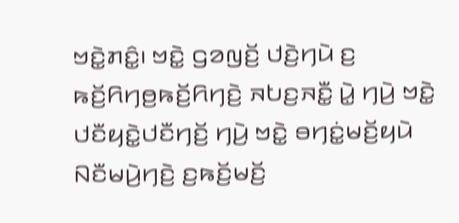ꤠꤢꤧ꤭ꤊꤢꤨ꤭꤯ ꤠꤢꤧ꤭ ꤞꤤꤜꤢꤩ꤬ ꤓꤢꤧ꤬ꤚꤣꤧ ꤢ꤬ ꤒꤢꤩ꤬ꤖꤚꤥ꤬ꤒꤢꤩ꤬ꤖꤚꤢꤧ꤬ ꤏꤝꤢ꤬ꤏꤢꤪ꤭ ꤣꤧ꤭ ꤚꤣꤧ꤬ ꤠꤢꤧ꤭ ꤓꤢꤪꤟꤢꤧ꤭ꤓꤢꤪꤚꤢꤩ꤬ ꤚꤣꤧ꤬ ꤠꤢꤧ꤭ ꤋꤚꤢꤦ꤭ꤗꤢꤩ꤬ꤟꤣꤧ ꤡꤢꤪꤗꤣꤧ꤬ꤚꤢꤧ꤬ ꤢ꤬ꤒꤢꤩ꤬ꤗꤢꤩ꤬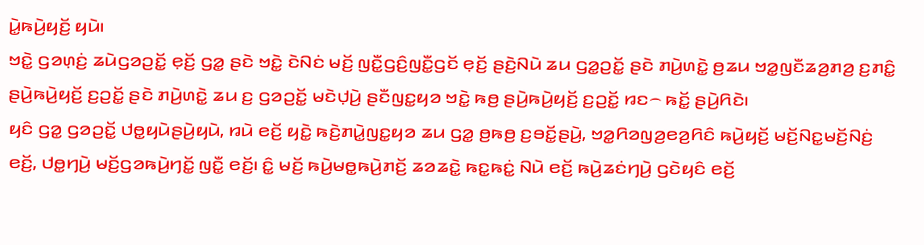ꤣꤧ꤭ꤒꤣꤧ꤬ꤟꤢꤩ꤬ ꤟꤣꤧ꤯
ꤠꤢꤧ꤭ ꤞꤤꤛ꤫ꤢꤦ꤬ ꤘꤣꤧꤞꤤꤑꤢꤩ꤭ ꤕ꤫ꤢꤩ꤬ ꤞꤤ꤭ ꤔꤢꤧ ꤠꤢꤧ꤭ ꤢꤧꤡꤢꤦ ꤗꤢꤩ꤬ ꤜꤢꤪ꤭ꤞꤢꤨ꤬ꤜꤢꤪ꤭ꤞꤢꤩ ꤕ꤫ꤢꤩ꤬ ꤔꤢꤧ꤬ꤡꤣꤧ ꤘꤣ ꤞꤤ꤭ꤑꤢꤩ꤭ ꤔꤢꤧ ꤊꤣꤧ꤬ꤛꤢꤧ꤭ ꤥ꤬ꤘꤣ ꤠꤤ꤭ꤜꤢꤪꤘꤤ꤬ꤊꤤ꤬ ꤢ꤬ꤊꤢꤨ꤭ ꤔꤣꤧ꤬ꤒꤣꤧ꤬ꤟꤢꤩ꤬ ꤢ꤬ꤑꤢꤩ꤭ ꤔꤢꤧ ꤊꤣꤧ꤬ꤛꤢꤧ꤭ ꤘꤣ ꤢ꤬ ꤞꤤꤑꤢꤩ꤭ ꤗꤢꤧꤓ꤫ꤣꤧ꤬ ꤔꤢꤪꤜꤢ꤭ꤟꤤ ꤠꤢꤧ꤭ ꤒꤥ꤬ ꤔꤣꤧ꤬ꤒꤣꤧ꤬ꤟꤢꤩ꤬ ꤢ꤬ꤑꤢꤩ꤭ ꤙꤢ꤮ ꤒꤢꤩ꤭ ꤔꤣꤧ꤬ꤖꤢꤧ꤯
ꤟꤢꤨ ꤞꤤ꤭ ꤞꤤꤑꤢꤩ꤭ ꤓꤥ꤭ꤟꤣꤧꤔꤣꤧ꤬ꤟꤣꤧ, ꤙꤣꤧ ꤕꤢꤩ꤬ ꤟꤢꤧ꤭ ꤒꤢꤧ꤬ꤊꤣꤧ꤭ꤜꤢ꤭ꤟꤤ ꤘꤣ ꤞꤤ꤭ ꤥ꤬ꤒꤥ꤬ ꤢ꤬ꤋꤢꤩ꤭ꤔꤣꤧ꤬, ꤠꤤ꤭ꤖꤤꤜꤤ꤬ꤕꤤ꤬ꤖꤢꤨ ꤒꤣꤧ꤬ꤟꤢꤩ꤬ ꤗꤢꤩ꤬ꤡꤢ꤭ꤗꤢꤩ꤬ꤡꤢꤦ꤬ ꤕꤢꤩ꤬, ꤓꤥ꤭ꤚꤣꤧ꤬ ꤗꤢꤩ꤬ꤞꤤꤒꤣꤧ꤬ꤚꤢꤩ꤭ ꤜꤢꤪ꤭ ꤕꤢꤩ꤬꤯ ꤢꤨ꤭ ꤗꤢꤩ꤬ ꤒꤣꤧ꤬ꤗꤥ꤭ꤒꤣꤧ꤬ꤊꤢꤩ꤬ ꤘꤤꤘꤢꤧ꤭ ꤒꤢ꤭ꤒꤢꤦ꤭ ꤡꤣꤧ ꤕꤢꤩ꤬ ꤒꤣꤧ꤬ꤘꤢꤦꤚꤣꤧ꤬ ꤞꤢꤧꤟꤢꤨ ꤕꤢꤩ꤬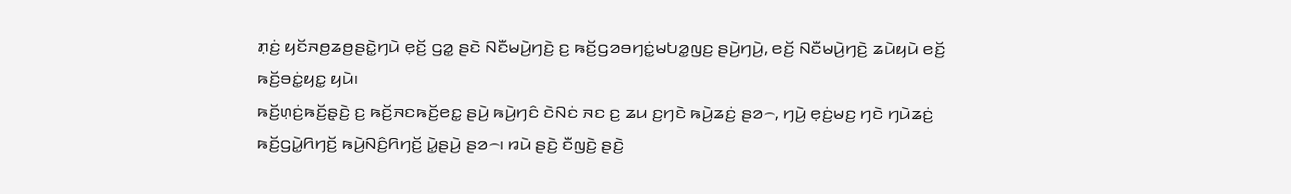ꤊ꤫ꤢꤦ꤬ ꤟꤢꤩꤏꤥ꤬ꤘꤥ꤬ꤔꤢꤧ꤭ꤚꤣꤧ ꤕ꤫ꤢꤩ꤬ ꤞꤤ꤭ ꤔꤢꤧ ꤡꤢꤪꤗꤣꤧ꤬ꤚꤢꤧ꤬ ꤢ꤬ ꤒꤢꤩ꤬ꤞꤤꤋꤚꤢꤦ꤭ꤗꤝꤤ꤭ꤜꤢ꤬ ꤔꤣꤧ꤬ꤚꤣꤧ꤬, ꤕꤢꤩ꤬ ꤡꤢꤪꤗꤣꤧ꤬ꤚꤢꤧ꤬ ꤘꤣꤧꤟꤣꤧ ꤕꤢꤩ꤬ ꤒꤢꤩ꤬ꤋꤢꤦ꤭ꤟꤢ꤭ ꤟꤣꤧ꤯
ꤒꤢꤩ꤬ꤛ꤫ꤢꤦ꤬ꤒꤢꤩ꤬ꤔ꤫ꤢꤧ꤬ ꤢ꤬ ꤒꤢꤩ꤬ꤏꤢꤒꤢꤩ꤬ꤕꤢ꤭ ꤔꤣꤧ꤬ ꤒꤣꤧ꤬ꤚꤢꤨ ꤢꤧꤡꤢꤦ ꤏꤢ ꤢ꤬ ꤘꤣ ꤢ꤬ꤚꤢꤧ ꤒꤣꤧ꤬ꤘꤢꤦ꤬ ꤔꤤ꤮, ꤚꤣꤧ꤬ ꤕ꤫ꤢꤦ꤬ꤗꤢ꤬ ꤚꤢꤧ ꤚꤣꤧꤘꤢꤦ꤬ ꤒꤢꤩ꤬ꤞꤣꤧ꤭ꤖꤚꤢꤩ꤬ ꤒꤣꤧ꤬ꤡꤢꤨ꤬ꤖꤚꤢꤩ꤬ ꤣꤧ꤭ꤔꤣꤧ꤬ ꤔꤤ꤮꤯ ꤙꤣꤧ ꤔꤢꤧ꤬ ꤢꤪꤜꤢꤧ꤬ ꤔꤢꤧ꤬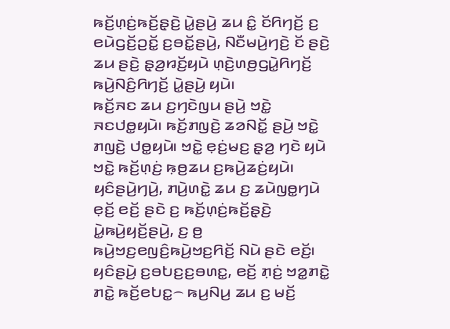ꤒꤢꤩ꤬ꤛ꤫ꤢꤦ꤬ꤒꤢꤩ꤬ꤔ꤫ꤢꤧ꤬ ꤣꤧ꤭ꤔꤣꤧ꤬ ꤘꤣ ꤢꤨ꤭ ꤢꤩꤖꤚꤢꤩ꤬ ꤢ꤬ ꤕꤣꤧꤞꤢꤩ꤬ꤑꤢꤩ꤭ ꤢ꤬ꤋꤢꤩ꤭ꤔꤣꤧ꤬, ꤡꤢꤪꤗꤣꤧ꤬ꤚꤢꤧ꤬ ꤢꤩ ꤔꤢꤧ꤬ ꤘꤣ ꤔꤢꤧ꤬ ꤔ꤫ꤤ꤬ꤙꤢꤩ꤬ꤟꤣꤧ ꤛ꤫ꤢꤧ꤬ꤛꤥ꤬ꤞꤣꤧ꤭ꤖꤚꤢꤩ꤬ ꤒꤣꤧ꤬ꤡꤢꤨ꤬ꤖꤚꤢꤩ꤬ ꤣꤧ꤭ꤔꤣꤧ꤬ ꤟꤣꤧ꤯
ꤒꤢꤩ꤬ꤏꤢ ꤘꤣ ꤢ꤬ꤚꤢꤧꤜꤣ ꤔꤣꤧ꤬ ꤠꤢꤧ꤭ ꤏꤢꤓꤥ꤭ꤟꤣꤧ꤯ ꤒꤢꤩ꤬ꤊꤜꤢꤧ꤬ ꤘꤤꤡꤢꤩ꤭ ꤔꤣꤧ꤬ ꤠꤢꤧ꤭ ꤊꤜꤢꤧ꤬ ꤓꤥ꤭ꤟꤣꤧ꤯ ꤠꤢꤧ꤭ ꤕ꤫ꤢꤦ꤬ꤗꤢ꤬ ꤔ꤫ꤤ꤬ ꤚꤢꤧ ꤟꤣꤧ ꤠꤢꤧ꤭ ꤒꤢꤩ꤬ꤛ꤫ꤢꤦ꤬ ꤒ꤫ꤥ꤬ꤘꤣ ꤢ꤬ꤒꤣꤧ꤬ꤘꤢꤦ꤬ꤟꤣꤧ꤯
ꤟꤢꤨꤔꤣꤧ꤬ꤚꤣꤧ꤬, ꤊꤣꤧ꤬ꤛꤢꤧ꤭ ꤘꤣ ꤢ꤬ ꤘꤣꤧꤜꤥ꤭ꤚꤣꤧ ꤕ꤫ꤢꤩ꤬ ꤕꤢꤩ꤬ ꤔꤢꤧ ꤢ꤬ ꤒꤢꤩ꤬ꤛ꤫ꤢꤦ꤬ꤒꤢꤩ꤬ꤔ꤫ꤢꤧ꤬ ꤣꤧ꤭ꤒꤣꤧ꤬ꤟꤢꤩ꤬ꤔꤣꤧ꤬, ꤢ꤬ ꤥ꤬ ꤒꤣꤧ꤬ꤠꤢ꤬ꤕꤜꤢꤨ꤬ꤒꤣꤧ꤬ꤠꤢ꤬ꤖꤢꤩ꤬ ꤡꤣꤧ ꤔꤢꤧ ꤕꤢꤩ꤬꤯ ꤟꤢꤨꤔꤣꤧ꤬ ꤢ꤬ꤋꤝꤢ꤬ꤢ꤬ꤋꤛꤢ꤭, ꤕꤢꤩ꤬ ꤊ꤫ꤢꤦ꤬ ꤠꤤ꤭ꤊꤢꤧ꤭ ꤊꤢꤧ꤭ ꤒꤢꤩ꤬ꤕꤝꤢ꤭꤮ ꤒꤣ꤬ꤡꤣ꤬ ꤘꤣ ꤢ꤬ ꤗꤢꤩ꤬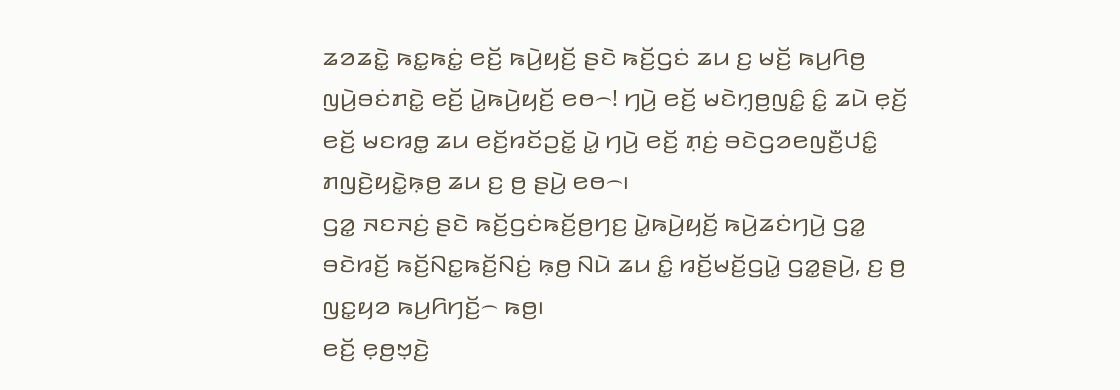ꤘꤤꤘꤢꤧ꤭ ꤒꤢ꤭ꤒꤢꤦ꤭ ꤕꤢꤩ꤬ ꤒꤣꤧ꤬ꤟꤢꤩ꤬ ꤔꤢꤧ ꤒꤢꤩ꤬ꤞꤢꤦ ꤘꤣ ꤢ꤬ ꤗꤢꤩ꤬ ꤒꤣ꤬ꤖꤥ꤬ ꤜꤣꤧ꤬ꤋꤢꤦꤊꤢꤧ꤭ ꤕꤢꤩ꤬ ꤣꤧ꤭ꤒꤣꤧ꤬ꤟꤢꤩ꤬ ꤕꤥ꤮! ꤚꤣꤧ꤬ ꤕꤢꤩ꤬ ꤗꤢꤧꤚ꤫ꤥ꤬ꤜꤢꤨ꤭ ꤢꤨ꤭ ꤘꤣꤧ ꤕ꤫ꤢꤩ꤬ ꤕꤢꤩ꤬ ꤗꤢꤙꤥ꤭ ꤘꤣ ꤕꤢꤩ꤬ꤙꤢꤩꤑꤢꤩ꤭ ꤣꤧ꤭ ꤚꤣꤧ꤬ ꤕꤢꤩ꤬ ꤊ꤫ꤢꤦ꤬ ꤋꤢꤧꤞꤤꤕꤜꤢꤪ꤬ꤓꤢꤨ꤭ ꤊꤜꤢꤧ꤬ꤟꤢꤧ꤭ꤒ꤫ꤥ꤬ ꤘꤣ ꤢ꤬ ꤥ꤬ ꤔꤣꤧ꤬ ꤕꤥ꤮꤯
ꤞꤤ꤭ ꤏꤢꤏꤢꤦ꤬ ꤔꤢꤧ ꤒꤢꤩ꤬ꤞꤢꤦꤒꤢꤩ꤬ꤥ꤬ꤚꤢ꤬ ꤣꤧ꤭ꤒꤣꤧ꤬ꤟꤢꤩ꤬ ꤒꤣꤧ꤬ꤘꤢꤦꤚꤣꤧ꤬ ꤞꤤ꤭ ꤋꤢꤧꤙꤢꤩ꤬ ꤒꤢꤩ꤬ꤡꤢ꤭ꤒꤢꤩ꤬ꤡꤢꤦ꤬ ꤒ꤫ꤥ꤬ ꤡꤣꤧ ꤘꤣ ꤢꤨ꤭ ꤙꤢꤩ꤬ꤗꤢꤩ꤬ꤞꤣꤧ꤭ ꤞꤤ꤭ꤔꤣꤧ꤬, ꤢ꤬ ꤥ꤬ ꤜꤢ꤭ꤟꤤ ꤒꤣ꤬ꤖꤚꤢꤩ꤬꤮ ꤒꤥ꤬꤯
ꤕꤢꤩ꤬ ꤕ꤫ꤥ꤬ꤠ꤫ꤢꤧ꤬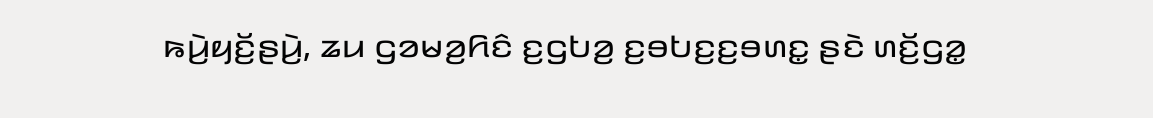ꤒꤣꤧ꤬ꤟꤢꤩ꤬ꤔꤣꤧ꤬, ꤘꤣ ꤞꤤꤗꤤ꤬ꤖꤢꤨ ꤢ꤬ꤞꤝꤤ꤬ ꤢ꤬ꤋꤝꤢ꤬ꤢ꤬ꤋꤛꤢ꤭ ꤔꤢꤧ ꤛꤢꤩ꤬ꤞꤤ꤭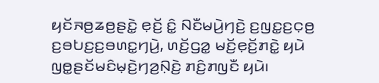ꤟꤢꤩꤏꤥ꤬ꤘꤥ꤬ꤔꤢꤧ꤭ ꤕ꤫ꤢꤩ꤬ ꤢꤨ꤭ ꤡꤢꤪꤗꤣꤧ꤬ꤚꤢꤧ꤬ ꤢ꤬ꤜꤢ꤭ꤢ꤬ꤍ꤫ꤥ꤬ ꤢ꤬ꤋꤝꤢ꤬ꤢ꤬ꤋꤛꤢ꤭ꤚꤣꤧ꤬, ꤛꤢꤩ꤬ꤞꤤ꤭ ꤗꤢꤩ꤬ꤕ꤫ꤢꤩ꤬ꤊꤢꤧ꤭ ꤟꤣꤧ ꤜꤥ꤭ꤔꤢꤩꤗꤢꤨꤗ꤫ꤢꤧ꤬ꤚꤤ꤬ꤡ꤫ꤢꤧ꤬ ꤊꤢꤨ꤬ꤊꤜꤢꤪ ꤟꤣꤧ꤯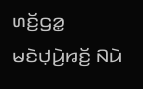ꤛꤢꤩ꤬ꤞꤤ꤭ ꤗꤢꤧꤓ꤫ꤣꤧ꤬ꤙꤢꤩ꤬ ꤡꤣꤧ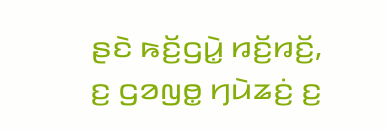ꤔꤢꤧ ꤒꤢꤩ꤬ꤞꤣꤧ꤭ ꤙꤢꤩ꤬ꤙꤢꤩ꤬, ꤢ꤬ ꤞꤤꤜꤥ꤭ ꤚꤣꤧꤘꤢꤦ꤬ ꤢ꤬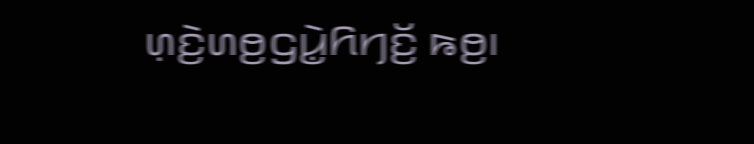ꤛ꤫ꤢꤧ꤬ꤛꤥ꤬ꤞꤣꤧ꤭ꤖꤚꤢꤩ꤬ ꤒꤥ꤬꤯